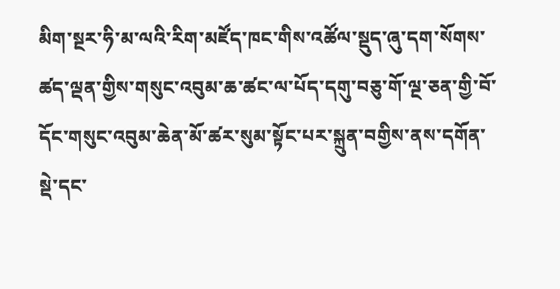མིག་སྔར་ཧི་མ་ལའི་རིག་མཛོད་ཁང་གིས་འཚོལ་སྡུད་ཞུ་དག་སོགས་ཚད་ལྡན་གྱིས་གསུང་འབུམ་ཆ་ཚང་ལ་པོད་དགུ་བཅུ་གོ་ལྔ་ཅན་གྱི་བོ་དོང་གསུང་འབུམ་ཆེན་མོ་ཚར་སུམ་སྟོང་པར་སྐྲུན་བགྱིས་ནས་དགོན་སྡེ་དང་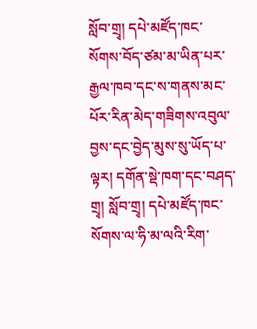སློབ་གྲྭ། དཔེ་མཛོད་ཁང་སོགས་བོད་ཙམ་མ་ཡིན་པར་རྒྱལ་ཁབ་དང་ས་གནས་མང་པོར་རིན་མེད་གཟིགས་འབུལ་བྱས་དང་བྱེད་མུས་སུ་ཡོད་པ་ལྟར། དགོན་སྡེ་ཁག་དང་བཤད་གྲྭ། སློབ་གྲྭ། དཔེ་མཛོད་ཁང་སོགས་ལ་ཧི་མ་ལའི་རིག་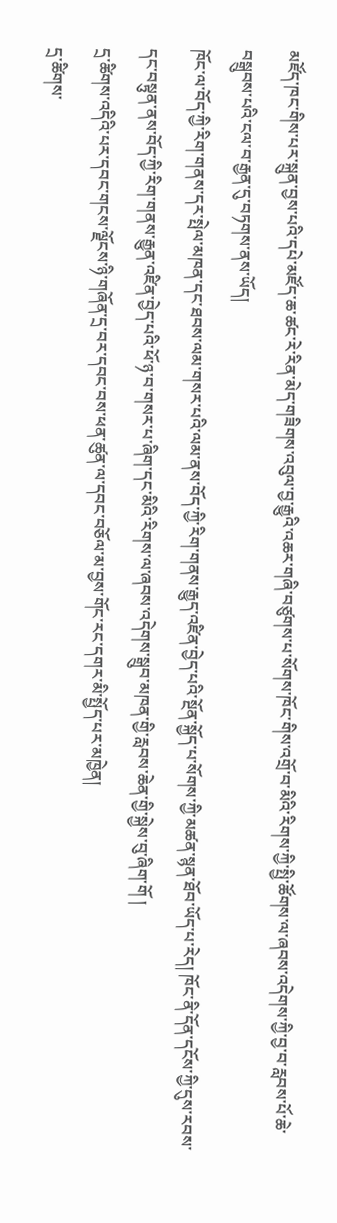མཛོད་ཁང་གིས་པར་སྐྲུན་བྱས་པའི་དཔེ་མཛོད་ཆ་ཚང་རེ་རིན་མེད་གཟིགས་འབུལ་བྱ་རྒྱུའི་འཆར་གཞི་བཙུགས་པ་སོགས་ཁོང་གིས་འགྲོ་བ་མིའི་རིགས་ཀྱི་སྤྱི་ཚོགས་ལ་ཞབས་འདེགས་ཀྱི་བྱ་བ་རླབས་པོ་ཆེ་བསྒྲུབས་པའི་ངལ་བ་རྒྱན་དུ་བཏགས་ནས་ཡོད།
ཁོང་ལ་བོད་ཀྱི་རིག་གནས་དར་སྤེལ་མཁན་དང་ཐབས་ལམ་གསར་པའི་ལམ་ནས་བོད་ཀྱི་རིག་གནས་རྒྱུད་འཛིན་བྱེད་པའི་སྔོན་སྐྱོད་པ་སོགས་ཀྱི་མཚན་སྙན་ཐོབ་ཡོད་པ་རེད། ཁོང་ནི་དོན་དངོས་ཀྱི་དུས་རབས་དང་བསྟུན་ནས་བོད་ཀྱི་རིག་གནས་རྒྱུན་འཛིན་བྱེད་པའི་ཕོ་ཉ་བ་གསར་པ་ཞིག་དང་མིའི་རིགས་ལ་ཞབས་འདེགས་སྒྲུབ་མཁན་གྱི་རླབས་ཆེན་གྱི་སྐྱེས་བུ་ཞིག་གོ །
དྲ་ཚིགས་འདིའི་པར་དབང་གངས་ལྗོངས་ཉི་གཞོན་དྲ་བར་དབང་བས་ཕན་ཚུན་ལ་དབང་བཅོལ་མ་བྱས་གོང་རང་དགར་མི་སྤྱོད་པར་མཁྱེན།
དྲ་ཚིགས་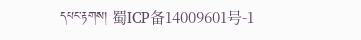དཔང་རྟགས། 蜀ICP备14009601号-1